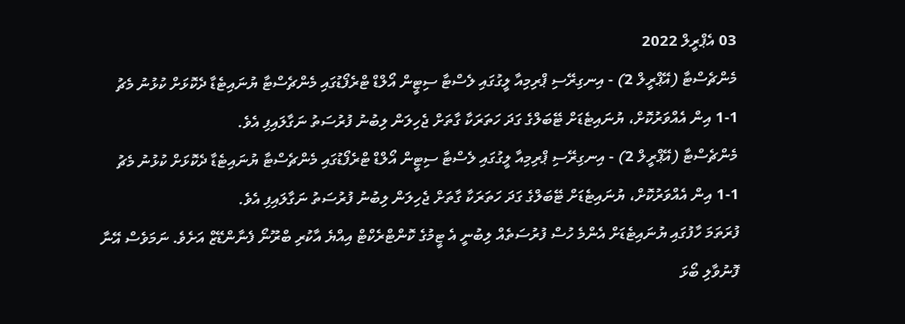03 އެޕްރީލް 2022
މެންޗެސްޓާ (އޭޕްރީލް 2) - އިނގިރޭސި ޕްރިމިއާ ލީގުގައި ލެސްޓާ ސިޓީން އޯލްޑް ޓްރެފޯޑުގައި މެންޗެސްޓާ ޔުނައިޓެޑާ ދެކޮޅަށް ކުޅުނު މެޗު 1-1 އިން އެއްވަރުކޮށް، ޔުނައިޓެޑަށް ޓޭބަލްގެ ގަދަ ހަތަރަކާ ގާތަށް ޖެހިލަން ލިބުނު ފުރުސަތު ނަގާލައިފި އެވެ.
މެންޗެސްޓާ (އޭޕްރީލް 2) - އިނގިރޭސި ޕްރިމިއާ ލީގުގައި ލެސްޓާ ސިޓީން އޯލްޑް ޓްރެފޯޑުގައި މެންޗެސްޓާ ޔުނައިޓެޑާ ދެކޮޅަށް ކުޅުނު މެޗު 1-1 އިން އެއްވަރުކޮށް، ޔުނައިޓެޑަށް ޓޭބަލްގެ ގަދަ ހަތަރަކާ ގާތަށް ޖެހިލަން ލިބުނު ފުރުސަތު ނަގާލައިފި އެވެ.
ފުރަތަމަ ހާފުގައި ޔުނައިޓެޑަށް އެންމެ ހުސް ފުރުސަތެއް ލިބުނީ އެ ޓީމުގެ ކޮންޓްރެކްޓް އިއްޔެ އާކުރި ބްރޫނޯ ފެނާންޑޭޒް އަށެވެ. ނަމަވެސް އޭނާ ފޮނުވާލި ބޯޅަ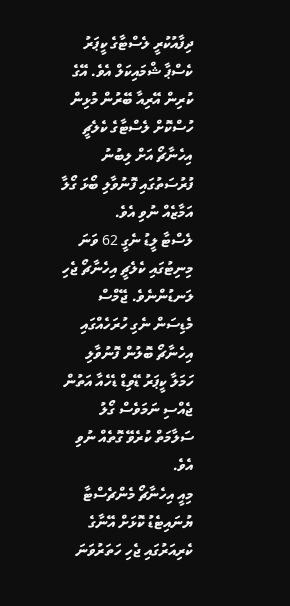ދިފާއުކުރީ ލެސްޓާގެ ކީޕަރު ކެސްޕާ ޝްމައިކަލް އެވެ. އޭގެ ކުރިން އޭރިއާ ބޭރުން މުޅިން ހުސްކޮށް ލެސްޓާގެ ކެލެޗީ އިހެނާޗޯ އަށް ލިބުނު ފުރުސަތުގައި ފޮނުވާލި ބޯޅަ ގޯލާ އަމާޒެއް ނުވި އެވެ.
ލެސްޓާ ލީޑު ނެގީ 62 ވަނަ މިނިޓުގައި ކެލެޗީ އިހެނާޗޯ ޖެހި ލަނޑުންނެވެ. ޖޭމްސް މެޑިސަން ނެގި ހުރަހެއްގައި އިހެނާޗޯ ބޮލުން ފޮނުވާލި ހަމަލާ ކީޕަރު ޑޭވިޑް ޑެހެއާ އަތުން ޖެއްސި ނަމަވެސް ގޯލު ސަލާމަތް ކުރެވޭ ގޮތެއް ނުވި އެވެ.
މިއީ އިހެނާޗޯ މެންޗެސްޓާ ޔުނައިޓެޑު ކޮޅަށް އޭނާގެ ކެރިއަރުގައި ޖެހި ހަތަރުވަނަ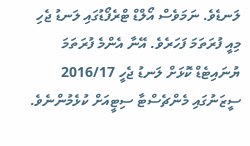ލަނޑެވެ. ނަމަވެސް އޯލްޑް ޓްރެފޯޑުގައި ލަނޑު ޖެހި މިއީ ފުރަތަމަ ފަހަރެވެ. އޭނާ އެންމެ ފުރަތަމަ ޔުނައިޓެޑް ކޮޅަށް ލަނޑު ޖެހީ 2016/17 ސީޒަނުގައި މެންޗެސްޓާ ސިޓީއަށް ކުޅެމުންނެވެ.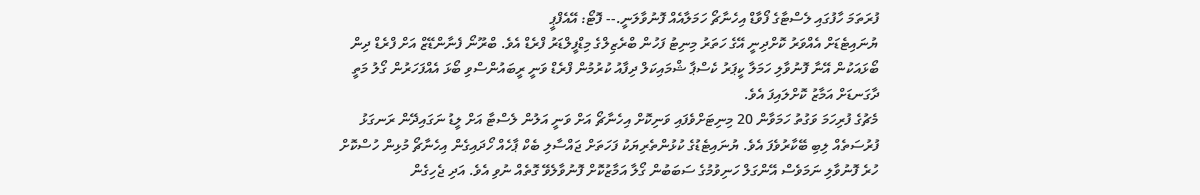ފުރަތަމަ ހާފުގައި ލެސްޓާގެ ފޯވާޑް އިހެނާޗޯ ހަމަލާއެއް ފޮނުވާލަނީ.-- ފޮޓޯ: އޭއެފްޕީ
ޔުނައިޓެޑަށް އެއްވަރު ކޮށްދިނީ އޭގެ ހަތަރު މިނިޓު ފަހުން ބްރެޒިލްގެ މިޑްފީލްޑަރު ފްރެޑް އެވެ. ބްރޫނޯ ފެނާންޑޭޒް އަށް ފްރެޑް ދިން ބޯޅައަކުން އޭނާ ފޮނުވާލި ހަމަލާ ކީޕަރު ކެސްޕާ ޝްމައިކަލް ދިފާއު ކުރުމުން ފްރެޑް ވަނީ ރީބައުންސްވި ބޯޅަ އެއްފަހަރުން ގޯލު މަތީ ދާގަނޑަށް އަމާޒު ކޮށްލައިފަ އެވެ.
މެޗުގެ ފުރިހަމަ ވަގުތު ހަމަވާން 20 މިނިޓަށްވެފައި ވަނިކޮށް އިހެނާޗޯ އަށް ވަނީ އަލުން ލެސްޓާ އަށް ލީޑު ނަގައިދޭން ރަނގަޅު ފުރުސަތެއް ލިބި ބޭކާރުވެފަ އެވެ. ޔުނައިޓެޑުގެ ކުޅުންތެރިޔަކު ފަހަތަށް ޖައްސާލި ބެކް ޕާހެއް ހޯދައިގެން އިހެނާޗޯ މުޅިން ހުސްކޮށް ހުރެ ފޮނުވާލި ނަމަވެސް އޭންގަލް ހަނިވުމުގެ ސަބަބުން ގޯލާ އަމާޒުކޮށް ފޮނުވާލެވޭ ގޮތެއް ނުވި އެވެ. އަދި ޖެހިގެން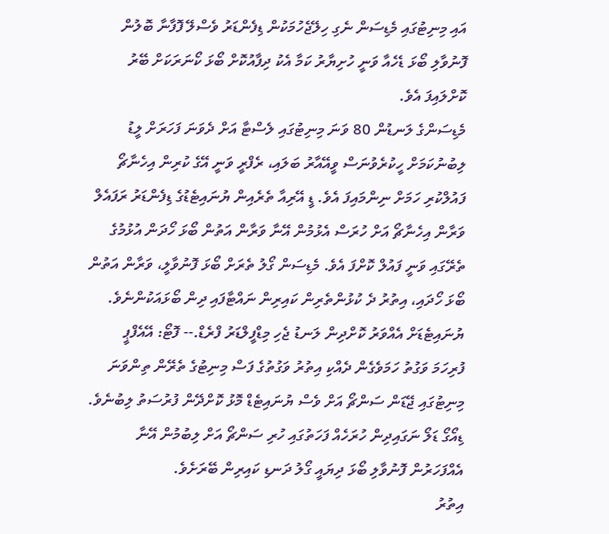އައި މިނިޓުގައި މެޑިސަން ނެގި ހިލޭޖެހުމަކުން ޑިފެންޑަރު ވެސްލޭ ފޮފާނާ ބޮލުން ފޮނުވާލި ބޯޅަ ޑެހެއާ ވަނީ ހުށިޔާރު ކަމާ އެކު ދިފާއުކޮށް ބޯޅަ ކޯނަރަކަށް ބޭރު ކޮށްލައިފަ އެވެ.
މެޑިސަންގެ ލަނޑުން 80 ވަނަ މިނިޓުގައި ލެސްޓާ އަށް ދެވަނަ ފަހަރަށް ލީޑު ލިބުނުކަމަށް ހީކުރެވުނަސް ވީއޭއާރު ބަލައި، ރެފްރީ ވަނީ އޭގެ ކުރިން އިހެނާޗޯ ފައުލްކުރި ހަމަށް ނިންމައިފަ އެވެ. ޑީ އޭރިއާ ތެރެއިން ޔުނައިޓެޑުގެ ޑިފެންޑަރު ރަފައެލް ވަރާން އިހެނާޗޯ އަށް ހުރަސް އެޅުމުން އޭނާ ވަރާން އަތުން ބޯޅަ ހޯދަން އުޅުމުގެ ތެރޭގައި ވަނީ ފައުލް ކޮށްފަ އެވެ. މެޑިސަން ގޯލު ތެރަށް ބޯޅަ ފޮނުވާލީ، ވަރާން އަތުން ބޯޅަ ހޯދައި، އިތުރު ދެ ކުޅުންތެރިން ކައިރިން ނައްޓާފައި ދިން ބޯޅައަކުންނެވެ.
ޔުނައިޓެޑަށް އެއްވަރު ކޮށްދިން ލަނޑު ޖެހި މިޑްފީލްޑަރު ފްރެޑް.-- ފޮޓޯ: އޭއެފްޕީ
ފުރިހަމަ ވަގުތު ހަމަވެގެން ދެއްކި އިތުރު ވަގުތުގެ ފަސް މިނިޓުގެ ތެރޭން ތިންވަނަ މިނިޓުގައި ޖޭޑަން ސަންޗޯ އަށް ވެސް ޔުނައިޓެޑް މޮޅު ކޮށްދޭން ފުރުސަތު ލިބުނެވެ. ޑިއޯގޯ ޑަލޯ ނަގައިދިން ހުރަހެއް ފަހަތުގައި ހުރި ސަންޗޯ އަށް ލިބުމުން އޭނާ އެއްފަހަރުން ފޮނުވާލި ބޯޅަ ދިޔައީ ގޯލު ދަނޑި ކައިރިން ބޭރަށެވެ.
އިތުރު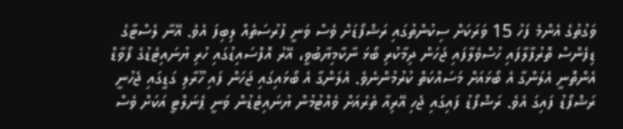ވަގުތުގެ އެންމެ ފަހު 15 ވަރަކަށް ސިކުންތުގައި ރަޝްފޯޑަށް ވެސް ވަނީ ފުރުސަތެއް ލިބިފަ އެވެ. އޭނާ ލެސްޓާގެ ޑިފެންސް ތޮރުފާލާފައި ހުސްވެލާފައި ޖަހަން ދިމާކުރި ބޯޅަ ނާކާމިޔާބުވީ، އޭރު އޮފްސައިޑުގައި ހުރި ޔުނައިޓެޑުގެ ފޯވާޑް އެންތޮނީ އެލަންގާ އެ ބޯޅައަށް މަސައްކަތް ކުރުމުންނެވެ. އެލަންގާ އެ ބޯޅައިގައި ޖަހަން ފައި ހޫރާލި ގަޑީގައި ޖެހުނީ ރަޝްފޯޑު ފައިގަ އެވެ. ރަޝްފޯޑު ފައިގައި ޖެހި އޭރިއާ ތެރެއަށް ވެއްޓުމުން ޔުނައިޓެޑުން ވަނީ ޕެނަލްޓީ އަކަށް ވެސް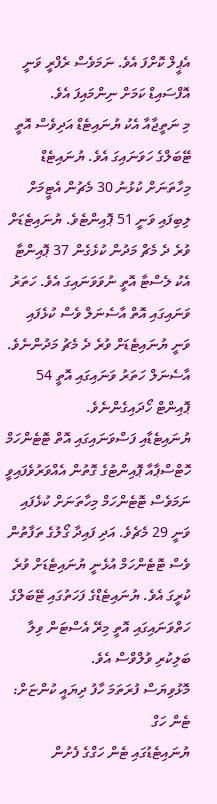އެޕީލް ކޮށްފަ އެވެ. ނަމަވެސް ރެފްރީ ވަނީ އޮފްސައިޑް ކަމަށް ނިންމައިފަ އެވެ.
މި ނަތީޖާއާ އެކު ޔުނައިޓެޑް އަދިވެސް އޮތީ ޓޭބަލްގެ ހަވަނައިގަ އެވެ. ޔުނައިޓެޑް މިހާތަނަށް ކުޅުނު 30 މެޗުން އެޓީމަށް ލިބިފައި ވަނީ 51 ޕޮއިންޓެވެ. ޔުނައިޓެޑަށް ވުރެ ދެ މެޗް މަދުން ކުޅެގެން 37 ޕޮއިންޓާ އެކު ލެސްޓާ އޮތީ ނުވަވަނައިގަ އެވެ. ހަތަރު ވަނައިގައި އޮތް އާސެނަލް ވެސް ކުޅެފައި ވަނީ ޔުނައިޓެޑަށް ވުރެ ދެ މެޗު މަދުންނެވެ. އާސެނަލް ހަތަރު ވަނައިގައި އޮތީ 54 ޕޮއިންޓް ހޯދައިގެންނެވެ.
ޔުނައިޓެޑާއި ފަސްވަނައިގައި އޮތް ޓޮޓެންހަމް ހޮޓްސްޕާއާ ޕޮއިންޓުގެ ގޮތުން އެއްވަރުވެފައިވީ ނަމަވެސް ޓޮޓެންހަމް މިހާތަނަށް ކުޅެފައި ވަނީ 29 މެޗެވެ. އަދި ފައިދާ ގޯލުގެ ތަފާތުން ވެސް ޓޮޓެންހަމް އުޅެނީ ޔުނައިޓެޑަށް ވުރެ ކުރީގަ އެވެ. ޔުނައިޓެޑްގެ ފަހަތުގައި ޓޭބަލްގެ ހަތްވަނައިގައި އޮތީ މިރޭ އެސްޓަން ވިލާ ބަލިކުރި ވުލްވްސް އެވެ.
މޮޅުވިޔަސް ފުރަތަމަ ހާފު ދިޔައީ ކުންޏަށް: ޓެން ހަގް
ޔުނައިޓެޑުގައި ޓެން ހަގްގެ ފެށުން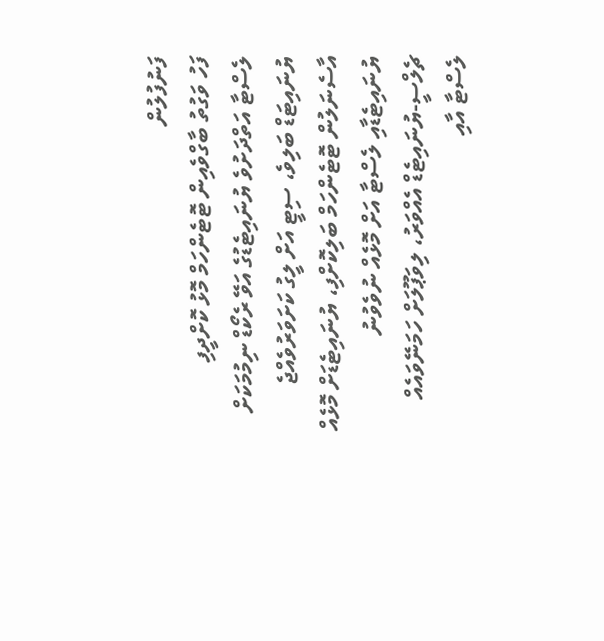ފަނުފުލުން
ފަހު ވަގުތު ބާގްވެއިން ޓޮޓެންހަމް މޮޅު ކޮށްދީފި
ލެސްޓާ އަތްދަށުވެ ޔުނައިޓެޑުގެ އަވޭ ރެކޯޑް ނިމުމަކަށް
ޔުނައިޓަޑް ބަލިވެ، ސިޓީ އަށް ލީގު ކަށަވަރުވެއްޖެ
އާސެނަލުން ޓޮޓެންހަމް ބަލިކޮށްފި، ޔުނައިޓެޑަށް މޮޅެއް
ޔުނައިޓެޑާއި ލެސްޓާ އަށް މޮޅެއް ނުވެވުނު
ޗެލްސީ-ޔުނައިޓެޑް އެއްވަރު، ލިވަޕޫލަށް ހަމަނޭވައެއް
ލެސްޓާ އާއި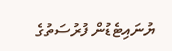ޔުނައިޓެޑުން ފުރުސަތުގެ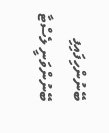ބޭނުންހިފައިފި
ބޭނުންވަނީ ލެސްޓާ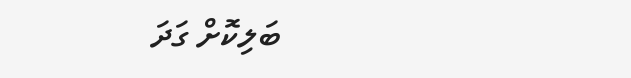ބަލިކޮށް ގަދަ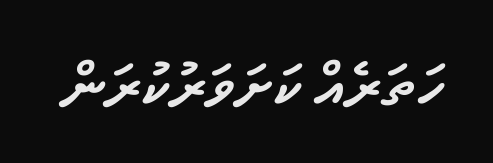ހަތަރެއް ކަށަވަރުކުރަން